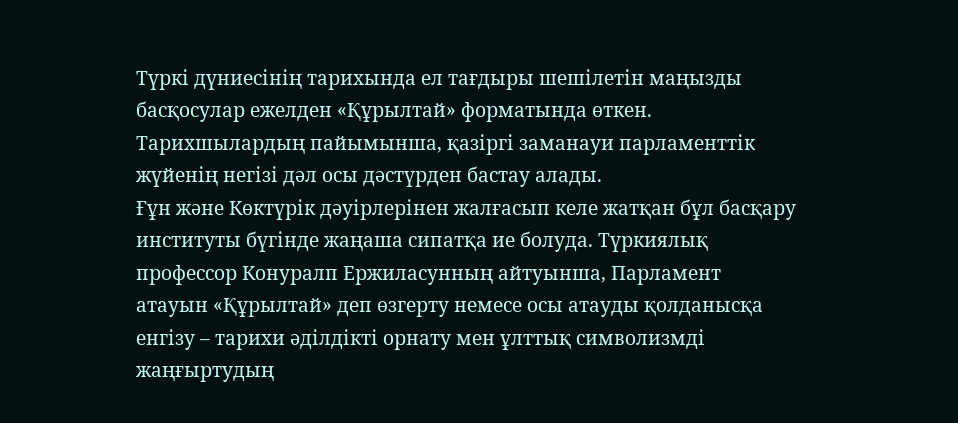Түркі дүниесінің тарихында ел тағдыры шешілетін маңызды басқосулар ежелден «Құрылтай» форматында өткен. Тарихшылардың пайымынша, қазіргі заманауи парламенттік жүйенің негізі дәл осы дәстүрден бастау алады.
Ғұн және Көктүрік дәуірлерінен жалғасып келе жатқан бұл басқару институты бүгінде жаңаша сипатқа ие болуда. Түркиялық профессор Конуралп Ержиласунның айтуынша, Парламент атауын «Құрылтай» деп өзгерту немесе осы атауды қолданысқа енгізу – тарихи әділдікті орнату мен ұлттық символизмді жаңғыртудың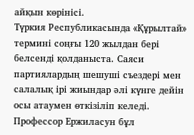айқын көрінісі.
Түркия Республикасында «Құрылтай» термині соңғы 120 жылдан бері белсенді қолданыста. Саяси партиялардың шешуші съездері мен салалық ірі жиындар әлі күнге дейін осы атаумен өткізіліп келеді. Профессор Ержиласун бұл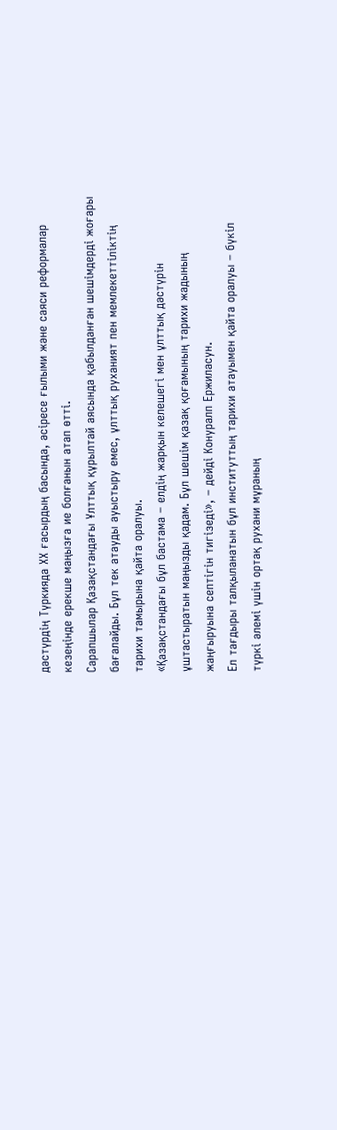дәстүрдің Түркияда ХХ ғасырдың басында, әсіресе ғылыми және саяси реформалар кезеңінде ерекше маңызға ие болғанын атап өтті.
Сарапшылар Қазақстандағы Ұлттық құрылтай аясында қабылданған шешімдерді жоғары бағалайды. Бұл тек атауды ауыстыру емес, ұлттық руханият пен мемлекеттіліктің тарихи тамырына қайта оралуы.
«Қазақстандағы бұл бастама – елдің жарқын келешегі мен ұлттық дәстүрін ұштастыратын маңызды қадам. Бұл шешім қазақ қоғамының тарихи жадының жаңғыруына септігін тигізеді», – дейді Конуралп Ержиласун.
Ел тағдыры талқыланатын бұл институттың тарихи атауымен қайта оралуы – бүкіл түркі әлемі үшін ортақ рухани мұраның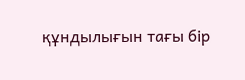құндылығын тағы бір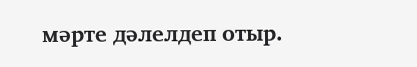мәрте дәлелдеп отыр.